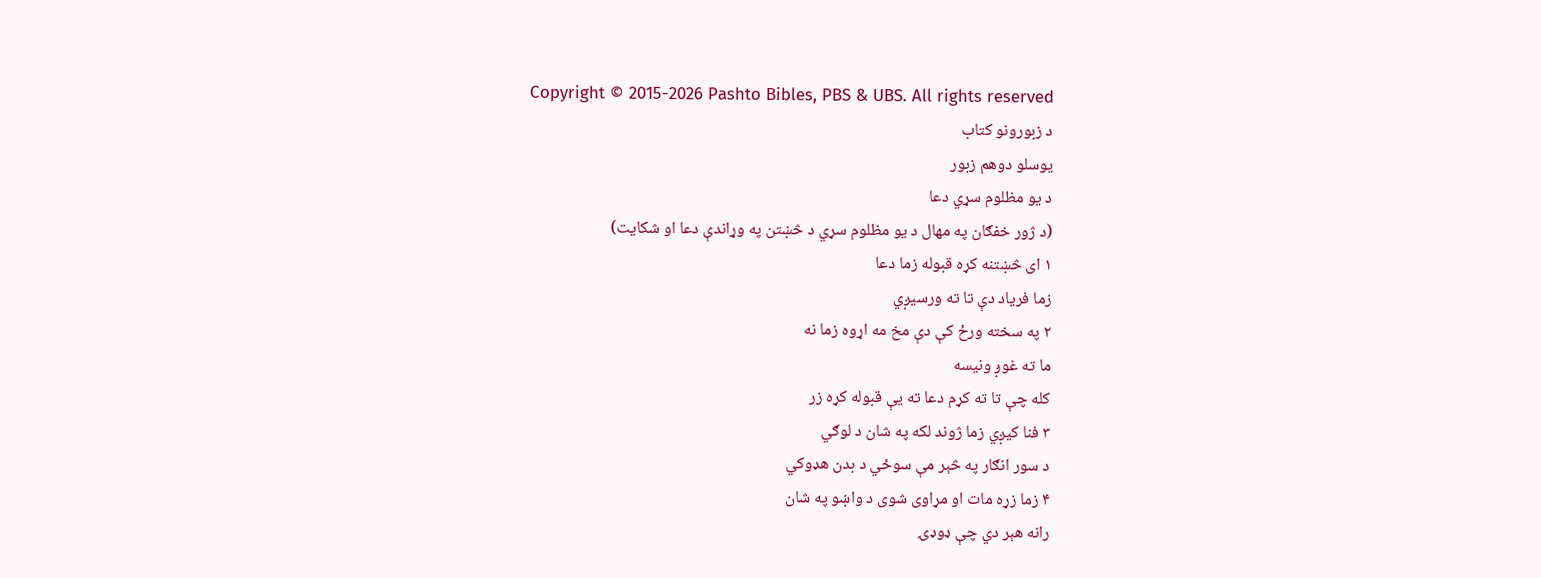Copyright © 2015-2026 Pashto Bibles, PBS & UBS. All rights reserved
د زبورونو کتاب
یوسلو دوهم زبور
د یو مظلوم سړي دعا
(د ژور خفګان په مهال د یو مظلوم سړي د څښتن په وړاندې دعا او شکایت)
۱ ای څښتنه کړه قبوله زما دعا
زما فریاد دې تا ته ورسیږي
۲ په سخته ورځ کې دې مخ مه اړوه زما نه
ما ته غوږ ونیسه
کله چې تا ته کړم دعا ته یې قبوله کړه زر
۳ فنا کیږي زما ژوند لکه په شان د لوګي
د سور انګار په څېر مې سوځي د بدن هډوکي
۴ زما زړه مات او مړاوی شوی د واښو په شان
رانه هېر دي چې ډوډۍ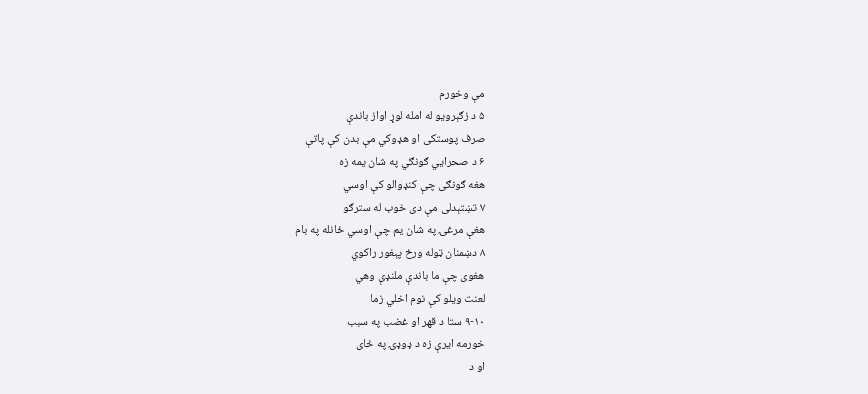مې وخورم
۵ د زګېرویو له امله لوړ اواز باندې
صرف پوستکی او هډوکي مې بدن کې پاتې
۶ د صحرایي ګونګي په شان یمه زه
هغه ګونګی چې کنډوالو کې اوسي
۷ تښتېدلی مې دی خوب له سترګو
هغې مرغۍ په شان یم چې اوسي ځانله په بام
۸ دښمنان ټوله ورځ پېغور راکوي
هغوی چې ما باندې ملنډې وهي
لعنت ویلو کې نوم اخلي زما
۹-۱۰ ستا د قهر او غضب په سبب
خورمه ایرې زه د ډوډۍ په ځای
او د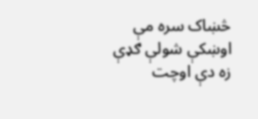څښاک سره مې اوښکې شولې ګډې
زه دې اوچت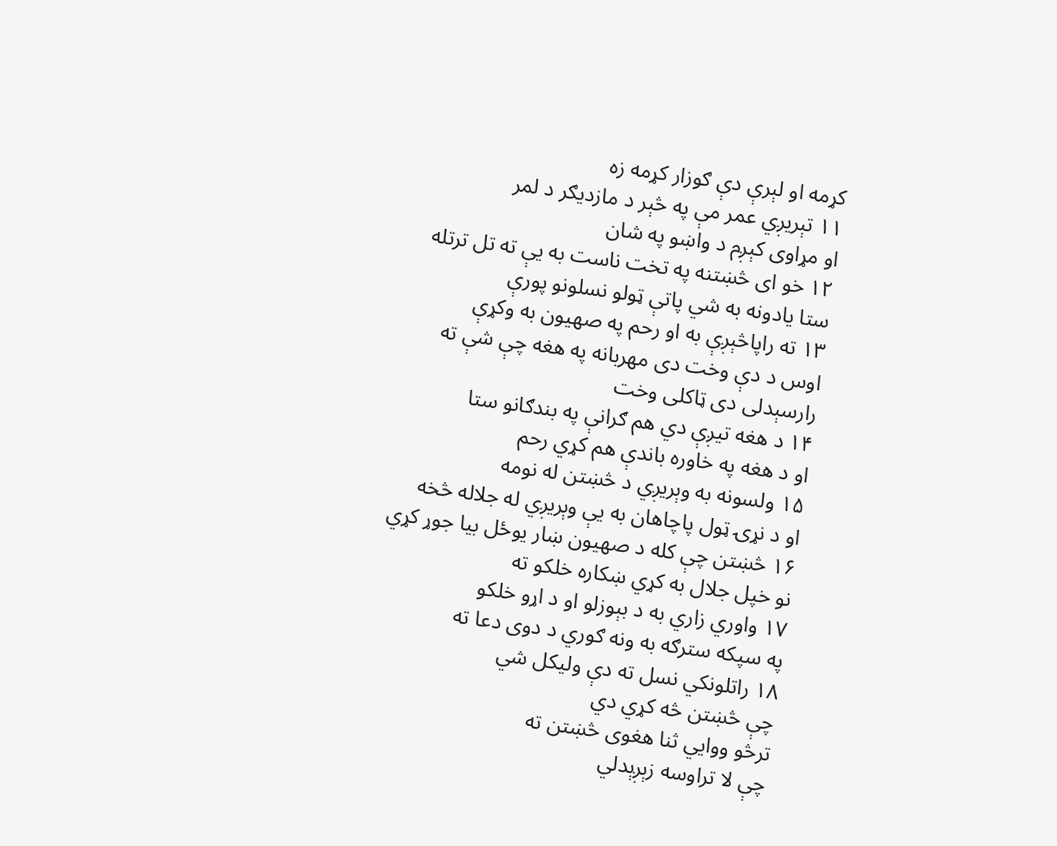کړمه او لېرې دې ګوزار کړمه زه
۱۱ تېریږي عمر مې په څېر د مازدیګر د لمر
او مړاوی کېږم د واښو په شان
۱۲ خو ای څښتنه په تخت ناست به یې ته تل ترتله
ستا یادونه به شي پاتې ټولو نسلونو پورې
۱۳ ته راپاڅېږې به او رحم په صهیون به وکړې
اوس د دې وخت دی مهربانه په هغه چې شې ته
رارسېدلی دی ټاکلی وخت
۱۴ د هغه تیږې دي هم ګرانې په بندګانو ستا
او د هغه په خاوره باندې هم کړي رحم
۱۵ ولسونه به وېریږي د څښتن له نومه
او د نړۍ ټول پاچاهان به یې وېریږي له جلاله څخه
۱۶ څښتن چې کله د صهیون ښار یوځل بیا جوړ کړي
نو خپل جلال به کړي ښکاره خلکو ته
۱۷ واوري زاري به د بېوزلو او د اړو خلکو
په سپکه سترګه به ونه ګوري د دوی دعا ته
۱۸ راتلونکي نسل ته دې ولیکل شي
چې څښتن څه کړي دي
ترڅو ووایي ثنا هغوی څښتن ته
چې لا تراوسه زېږېدلي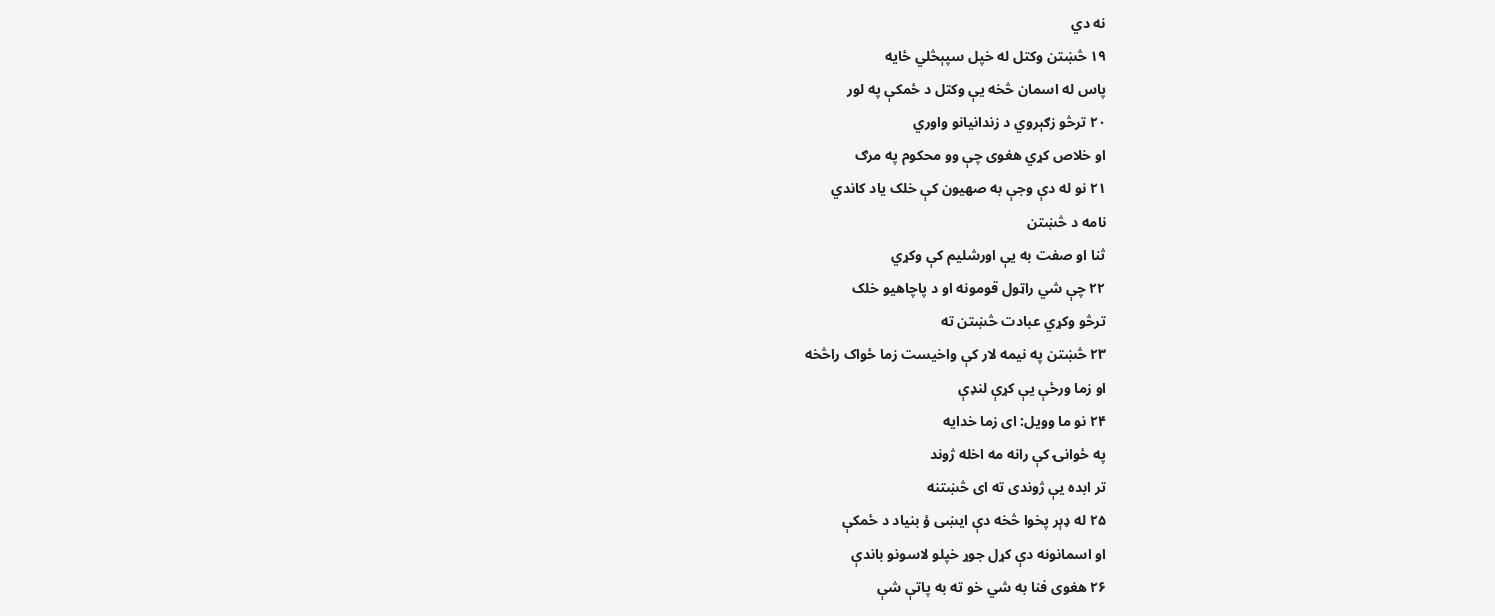نه دي
۱۹ څښتن وکتل له خپل سپېڅلي ځایه
پاس له اسمان څخه یې وکتل د ځمکې په لور
۲۰ ترڅو زګېروي د زندانیانو واوري
او خلاص کړي هغوی چې وو محکوم په مرګ
۲۱ نو له دې وجې به صهیون کې خلک یاد کاندي
نامه د څښتن
ثنا او صفت به یې اورشلیم کې وکړي
۲۲ چې شي راټول قومونه او د پاچاهیو خلک
ترڅو وکړي عبادت څښتن ته
۲۳ څښتن په نیمه لار کې واخیست زما ځواک راڅخه
او زما ورځې یې کړې لنډې
۲۴ نو ما وویل: ای زما خدایه
په ځوانۍ کې رانه مه اخله ژوند
تر ابده یې ژوندی ته ای څښتنه
۲۵ له ډېر پخوا څخه دې ایښی ؤ بنیاد د ځمکې
او اسمانونه دې کړل جوړ خپلو لاسونو باندې
۲۶ هغوی فنا به شي خو ته به پاتې شې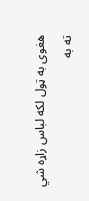هغوی به ټول لکه لباس زاړه شي
ته به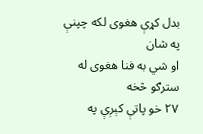بدل کړې هغوی لکه چپنې په شان
او شي به فنا هغوی له سترګو څخه
۲۷ خو پاتې کېږې په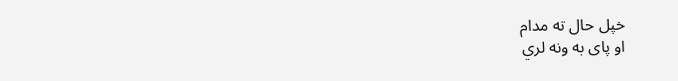خپل حال ته مدام
او پای به ونه لري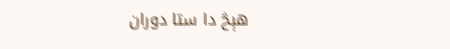هېڅ دا ستا دوران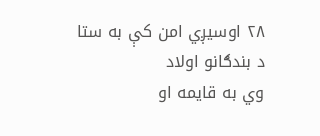۲۸ اوسیږي امن کې به ستا د بندګانو اولاد
وي به قایمه او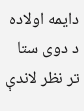دایمه اولاده د دوی ستا تر نظر لاندې